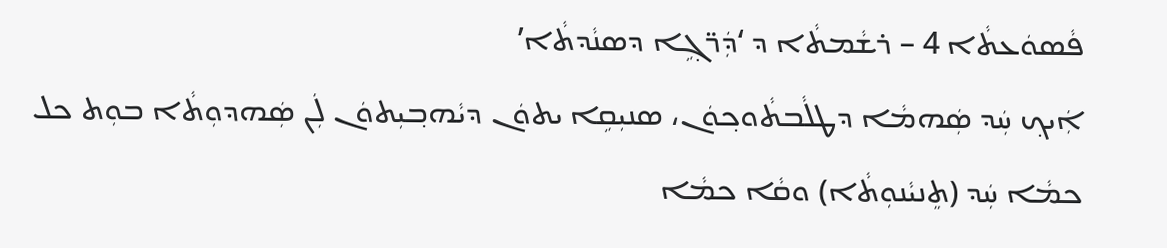ܦܵܣܘܿܥܬܵܐ 4 – ܪܫܵܡܬܵܐ ܕ ‘ܕܲܪ̈ܓ݂ܹܐ ܕܣܢܵܕܬܵܐ’
ܐܲܝܟ݂ ܚܲܕ ܣܲܗܡܵܐ ܕܛܠܵܒܬܵܘܟ݂ܘܿܢ، ܣܢܝܼܩܹܐ ܝܬܘܿܢ ܕܝܵܗܒ݂ܝܼܬܘܿܢ ܠܲܢ ܣܲܗܕܘܼܬܵܐ ܒܘܼܬ ܟܠ ܟܡܵܐ ܚܲܕ (ܬܸܢܝܵܢܘܼܬܵܐ) ܘܩܵܐ ܟܡܵܐ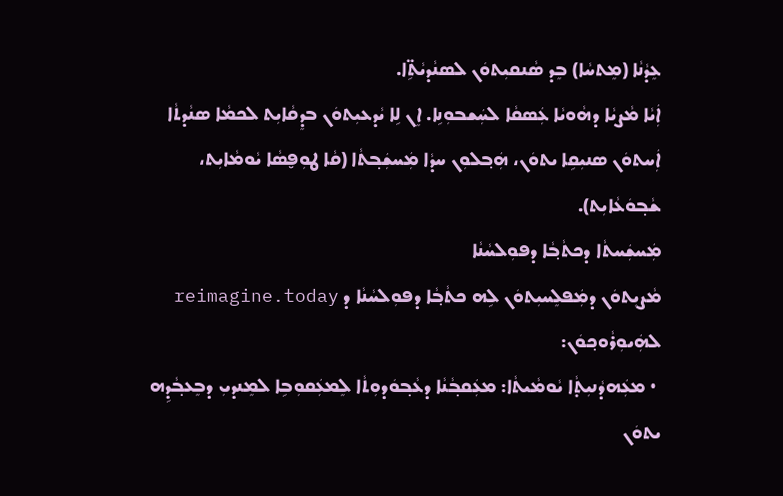ܥܸܕܵܢܵܐ (ܡܸܬܚܵܐ) ܒܸܕ ܣܵܢܩܝܼܬܘܿܢ ܠܣܢܵܕܝܵܬܹ̈ܐ.
ܐܲܝܵܐ ܡܵܨܝܵܐ ܕܗܵܘܝܵܐ ܥܲܣܩܵܐ ܠܚܲܫܒܘܼܢܹܐ. ܐܸܢ ܠܹܐ ܝܵܕܥܝܼܬܘܿܢ ܒܕܸܩܵܐܝܼܬ ܠܟܡܵܐ ܣܢܵܕܬܵܐ ܐܲܚܬܘܿܢ ܣܢܝܼܩܹܐ ܝܬܘܿܢ، ܗܲܒ݂ܠܘܼܢ ܚܕܵܐ ܡܲܚܫܲܒ݂ܬܵܐ (ܩܵܐ ܛܘܼܦ̮ܣܵܐ ܝܵܘܡܵܐܝܼܬ، ܫܵܒ݂ܘܿܥܵܐܝܼܬ).
ܡܲܚܫܲܚܬܵܐ ܕܟܬܵܒ݂ܵܐ ܕܦܘܼܠܚܵܢܵܐ
ܡܵܨܝܼܬܘܿܢ ܕܡܲܦܠܸܚܝܼܬܘܿܢ ܠܹܗ ܟܬܵܒ݂ܵܐ ܕܦܘܼܠܚܵܢܵܐ ܕ reimagine.today   ܠܗܲܝܘܼܪܵܘܟ݂ܘܿܢ:
 • ܡܥܲܗܕܵܢܝܼܬ̣ܵܐ ܝܵܘܡܵܝܬܵܐ: ܡܥܲܩܒ݂ܵܢܵܐ ܕܥܵܒ݂ܘܿܕܘܼܬܵܐ ܠܸܡܥܲܩܘܼܒܹܐ ܠܡܸܢܕܝܼ ܕܒܸܥܒ݂ܵܕܹܗ ܝܬܘܿܢ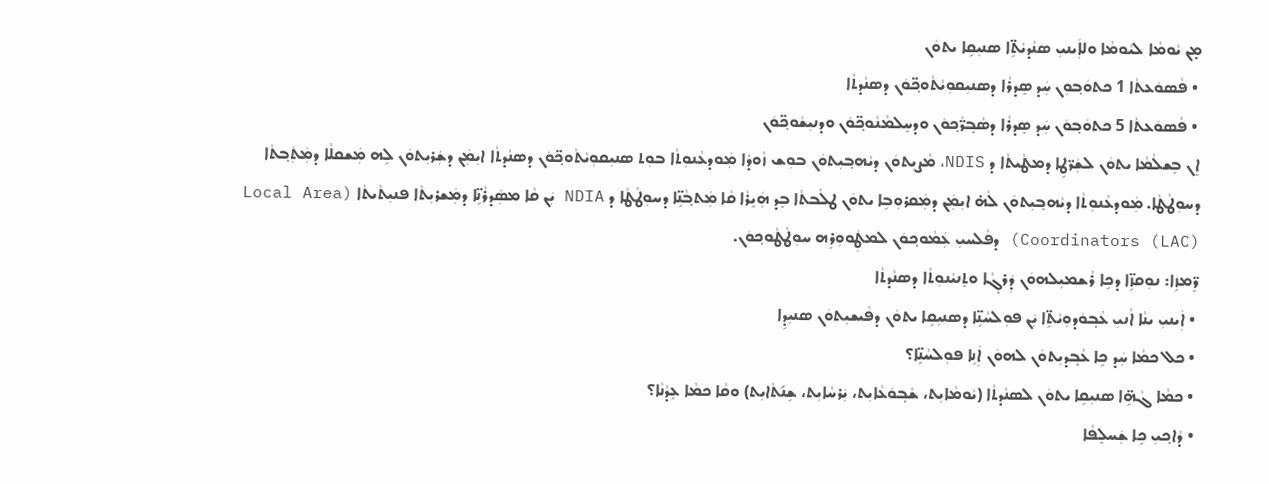ܡ̣ܢ ܝܵܘܡܵܐ ܠܝܵܘܡܵܐ ܘܠܐܲܝܢܝܼ ܣܢܵܕܝܵܬܹ̈ܐ ܣܢܝܼܩܹܐ ܝܬܘܿܢ
 • ܦܵܣܘܿܥܬܵܐ 1 ܟܬܘܿܒ݂ܘܼܢ ܚܲܕ ܣܸܕܪܵܐ ܕܣܢܝܼܩܘܼܝܵܬܵܘܟ݂̈ܘܿܢ ܕܣܢܵܕܬܵܐ
 • ܦܵܣܘܿܥܬܵܐ 5 ܟܬܘܿܒ݂ܘܿܢ ܚܲܕ ܣܸܕܪܵܐ ܕܣܵܒ݂ܖ̈ܵܟ݂ܘܿܢ ܘܕܚܸܠܡܵܢܵܘܟ݂̈ܘܿܢ ܘܕܢܝܼܫܵܘܟ݂̈ܘܿܢ
ܐܸܢ ܒܸܫܠܵܡܵܐ ܝܬܘܿܢ ܠܫܲܪ̈ܛܹܐ ܕܡܛܵܝܬܵܐ ܕ NDIS، ܡܵܨܝܼܬܘܿܢ ܕܝܵܗܒ݂ܝܼܬܘܿܢ ܒܘܼܫ ܙܵܘܕܵܐ ܡܲܘܕܥܵܢܘܼܬܵܐ ܒܘܼܬ ܣܢܝܼܩܘܼܝܵܬܵܘܟ݂̈ܘܿܢ ܕܣܢܵܕܬܵܐ ܐܝܼܡܲܢ ܕܫܲܪܝܼܬܘܿܢ ܠܹܗ ܡܲܫܩܠܵܐ ܕܡܲܬܲܒ݂ܬܵܐ ܕܚܘܼܛܵܛܵܐ. ܡܲܘܕܥܵܢܘܼܬܵܐ ܕܝܵܗܒ݂ܝܼܬܘܿܢ ܠܵܗ̇ ܐܝܼܡܲܢ ܕܡܲܩܪܘܼܒܹܐ ܝܬܘܿܢ ܛܠܵܒܬܵܐ ܒܸܕ ܗܲܝܸܪܵܐ ܩܵܐ ܡܲܬܒ݂ܵܢܹ̈ܐ ܕܚܘܼܛܵܛܵܐ ܕ NDIA ܝܲܢ ܩܵܐ ܡܣܲܕܪܵܢܹ̈ܐ ܕܡܲܫܪܝܼܬܵܐ ܦܢܝܼܬܵܝܬܵܐ (Local Area Coordinators (LAC)) ܕܦܵܠܚܝܼ ܥܲܡܵܘܟ݂ܘܿܢ ܠܡܛܲܘܘܼܪܹܗ ܚܘܼܛܵܛܵܘܟ݂ܘܿܢ.
ܪܸ̈ܡܙܹܐ: ܢܘܼܩܙܹ̈ܐ ܕܟܹܐ ܪܵܫܡܝܼܠܗܘܿܢ ܕܲܪܓ݂ܵܐ ܘܬܸܢܝܵܢܘܼܬܵܐ ܕܣܢܵܕܬܵܐ
 • ܐܲܝܢܝܼ ܝܢܵܐ ܐܵܢܝܼ ܥܵܒ݂ܘܿܕܘܼܝܵܬܹ̈ܐ ܝܲܢ ܦܘܼܠܚܵܢܹ̈ܐ ܕܣܢܝܼܩܹܐ ܝܬܘܿܢ ܕܦܵܝܫܝܼܬܘܿܢ ܣܢܝܼܕܹܐ
 • ܟܠ ܟܡܵܐ ܚܲܕ ܟܹܐ ܥܵܒ݂ܕܝܼܬܘܿܢ ܠܗܘܿܢ ܐܲܢܹܐ ܦܘܼܠܚܵܢܹ̈ܐ؟
 • ܟܡܵܐ ܓܵܗܹ̈ܐ ܣܢܝܼܩܹܐ ܝܬܘܿܢ ܠܣܢܵܕܬܵܐ (ܝܵܘܡܵܐܝܼܬ، ܫܵܒ݂ܘܿܥܵܐܝܼܬ، ܝܲܪܚܵܐܝܼܬ، ܫܹܢ݇ܬܵܐܝܼܬ) ܘܩܵܐ ܟܡܵܐ ܥܸܕܵܢܵܐ؟
 • ܕܵܐܟ݂ܝܼ ܟܹܐ ܫܲܚܠܸܦܵܐ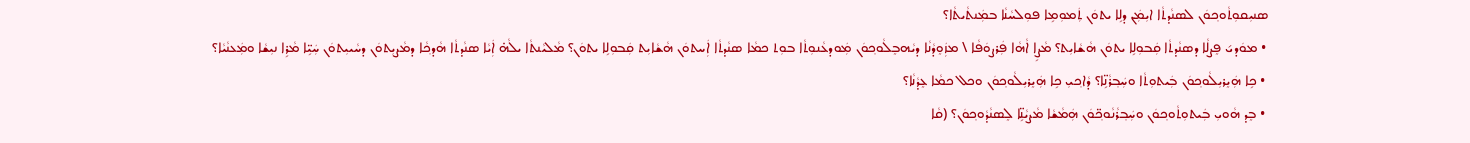ܣܢܝܼܩܘܼܬܵܘܟ݂ܘܿܢ ܠܣܢܵܕܬܵܐ ܐܝܼܡܲܢ ܕܠܹܐ ܝܬܘܿܢ ܬܲܡܘܼܡܹܐ ܦܘܼܠܚܵܢܵܐ ܒܡܲܢܬܵܝܬܵܐ؟
 • ܡܘܿܕܝ݇ ܦܸܨܠܵܐ ܕܣܢܵܕܬܵܐ ܩܲܒܘܼܠܹܐ ܝܬܘܿܢ ܗܵܫܵܐܝܼܬ؟ ܡܵܨܹܐ ܐܵܗܵܐ ܦܲܪܨܘܿܦܵܐ \ ܡܙܲܘܸܕܵܢܵܐ ܕܝܵܗܒܸܠܵܘܟ݂ܘܿܢ ܡܲܘܕܥܵܢܘܼܬܵܐ ܒܘܼܬ ܟܡܵܐ ܣܢܵܕܬܵܐ ܐܲܚܬܘܿܢ ܗܵܫܵܐܝܼܬ ܩܲܒܘܼܠܹܐ ܝܬܘܿܢ؟ ܡܵܠܝܵܢܬܵܐ ܝܠܵܗ̇ ܐܲܝܵܐ ܣܢܵܕܬܵܐ ܗܵܕܟ݂ܵܐ ܕܡܵܨܝܼܬܘܿܢ ܕܚܵܝܝܼܬܘܿܢ ܚܲܝܹ̈ܐ ܡܵܪܹܐ ܢܝܼܫܵܐ ܘܡܲܥܢܵܝܵܐ؟
 • ܟܹܐ ܗܲܝܸܪܝܼܠܵܘܟ݂ܘܿܢ ܒܲܝܬܘܼܬܵܐ ܘܚܲܒ݂ܪܵܢܹ̈ܐ؟ ܕܵܐܟ݂ܝܼ ܟܹܐ ܗܲܝܸܪܝܼܠܵܘܟ݂ܘܿܢ ܘܟܠ ܟܡܵܐ ܥܸܕܵܢܵܐ؟
 • ܒܸܕ ܗܵܘܝܼ ܒܲܝܬܘܼܬܵܘܟ݂ܘܿܢ ܘܚܲܒ݂ܪܵܢܵܘܟ݂̈ܘܿܢ ܗܲܡܵܫܵܐ ܡܵܨܝܵܢܹ̈ܐ ܠܸܣܢܵܕܵܘܟ݂ܘܿܢ؟ (ܩܵܐ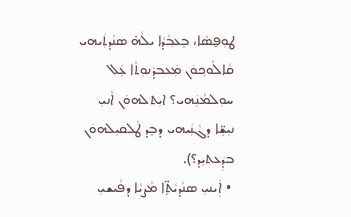ܛܘܼܦ̮ܣܵܐ، ܒܸܥܒ݂ܵܕܵܐ ܝܠܵܗ̇ ܣܢܵܕܬܲܝܗܝ ܩܵܐܠܵܘܟ݂ܘܿܢ ܡܲܥܒܕܵܢܘܼܬܵܐ ܥܲܠ ܚܘܼܠܡܵܢܲܗܝ؟ ܐܝܼܬܠܗܘܿܢ ܐܵܢܝܼ ܢܝܼܫܹ̈ܐ ܕܓܵܢܲܝܗܝ ܕܒܸܕ ܛܵܠܩܝܼܠܗܘܿܢ ܒܕܲܥܬܝܼܕ؟).
 • ܐܲܝܢܝܼ ܣܢܵܕܝܵܬܹ̈ܐ ܡܵܨܝܵܐ ܕܦܵܝܫܝܼ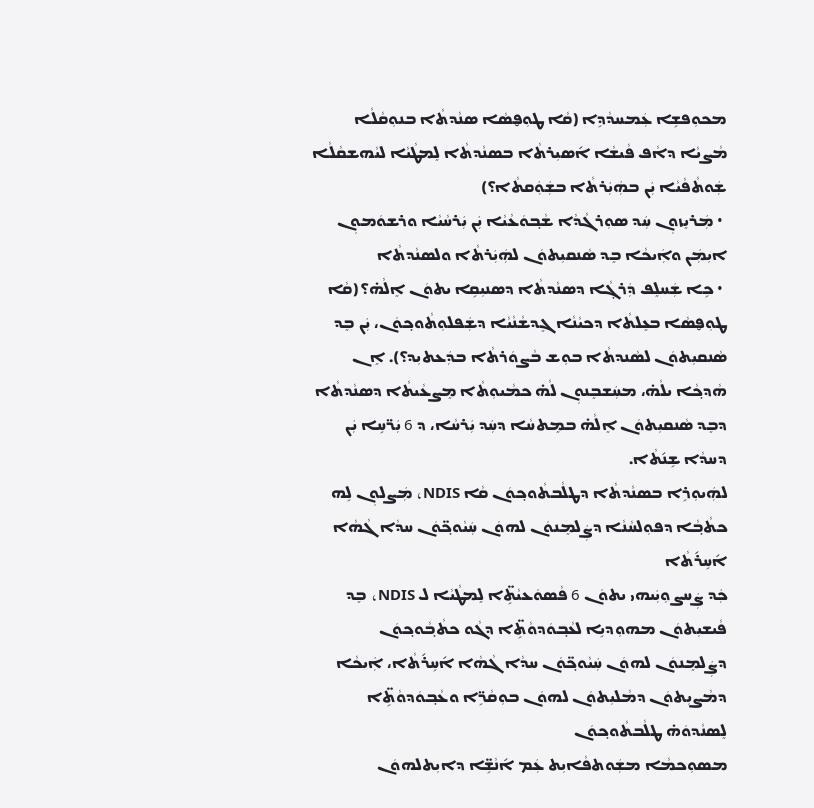ܡܟܘܼܦܫܹܐ ܥܲܡܚܕܵܕܹܐ (ܩܵܐ ܛܘܼܦ̮ܣܵܐ ܣܢܵܕܬܵܐ ܒܢܘܼܩܵܠܵܐ ܡܵܨܝܵܐ ܕܐܵܦ ܦܵܝܫܵܐ ܐ݇ܣܝܼܪܬܵܐ ܒܣܢܵܕܬܵܐ ܠܸܡܛܵܝܵܐ ܠܝܵܗܫܩܵܠܵܐ ܫܲܘܬܵܦܵܝܵܐ ܝܲܢ ܒܗܲܝܲܪܬܵܐ ܒܫܲܘܲܩܬܵܐ؟)
 • ܡܲܪܝܸܙܘܼܢ ܚܲܕ ܣܘܼܪܓܵܕܵܐ ܫܵܒ݂ܘܿܥܵܝܵܐ ܝܲܢ ܝܲܪܚܵܝܵܐ ܘܪܫܘܿܡܘܼܢ ܐܝܼܡܲܢ ܘܐܲܝܟܵܐ ܒܸܕ ܣܵܢܩܝܼܬܘܿܢ ܠܗܲܝܲܪܬܵܐ ܘܠܣܢܵܕܬܵܐ
 • ܟܹܐ ܫܲܚܠܸܦ ܕܲܪܓ݂ܵܐ ܕܣܢܵܕܬܵܐ ܕܣܢܝܼܩܹܐ ܝܬܘܿܢ ܐܸܠܵܗ̇؟ (ܩܵܐ ܛܘܼܦ̮ܣܵܐ ܒܥܸܠܬܵܐ ܕܟܝܵܢܵܐ ܓܸܕܫܵܢܵܝܵܐ ܕܫܲܦܠܘܼܬܵܘܟ݂ܘܿܢ، ܝܲܢ ܒܸܕ ܣܵܢܩܝܼܬܘܿܢ ܠܣܵܢܕܬܵܐ ܒܘܼܫ ܒܵܨܘܿܪܬܵܐ ܒܕܲܥܬܝܼܕ؟). ܐܸܢ ܗܵܕܟ݂ܵܐ ܝܠܵܗ̇، ܡܚܲܫܒܸܢܘܼܢ ܠܵܗ̇ ܟܡܵܝܘܼܬܵܐ ܡܸܨܥܵܝܬܵܐ ܕܣܢܵܕܬܵܐ ܕܒܸܕ ܣܵܢܩܝܼܬܘܿܢ ܐܸܠܵܗ̇ ܒܡܸܬܚܵܐ ܕܚܲܕ ܝܲܪܚܵܐ، ܕ 6 ܝܲܪ̈ܚܹܐ ܝܲܢ ܕܚܕܵܐ ܫܹܢ݇ܬܵܐ.
ܠܗܲܝܘܼܪܹܐ ܒܣܢܵܕܬܵܐ ܕܛܠܵܒܬܵܘܟ݂ܘܿܢ ܩܵܐ NDIS، ܡܲܨܠܘܼܢ ܠܹܗ ܟܬܵܒ݂ܵܐ ܕܦܘܼܠܚܵܢܵܐ ܕܨܲܠܡܸܢܘܿܢ ܠܗܘܿܢ ܚܲܝܵܘܟ݂̈ܘܿܢ ܚܕܵܐ ܓܵܗܵܐ ܐ݇ܚܹܪ݇ܬܵܐ
ܟܲܕ ܨܲܚܨܘܼܝܲܝܗܝ ܝܬܘܿܢ 6 ܦܵܣܘܿܥܝܵܬܹ̈ܐ ܠܸܡܛܵܝܵܐ ܠ NDIS، ܒܸܕ ܦܵܝܫܝܼܬܘܿܢ ܡܗܘܼܕܝܹܐ ܠܥܵܒ݂ܘܿܕܘܵܬܹ̈ܐ ܕܓܵܘ ܟܬܵܒ݂ܵܘܟ݂ܘܿܢ ܕܨܲܠܡܸܢܘܿܢ ܠܗܘܿܢ ܚܲܝܵܘܟ݂̈ܘܿܢ ܚܕܵܐ ܓܵܗܵܐ ܐ݇ܚܹܪ݇ܬܵܐ، ܐܲܝܟܵܐ ܕܡܵܨܝܼܬܘܿܢ ܕܡܵܠܝܼܬܘܿܢ ܠܗܘܿܢ ܒܘܼܩܵܪܹ̈ܐ ܘܥܵܒ݂ܘܿܕܘܵܬܹ̈ܐ ܠܸܣܢܵܕܘܿܗ̇ ܛܠܵܒܬܵܘܟ݂ܘܿܢ
ܡܣܘܼܟܡܵܐ ܡܫܲܘܬܦܵܐܝܼܬ ܥܲܡ ܐ݇ܢܵܫܹ̈ܐ ܕܐܝܼܬܠܗܘܿܢ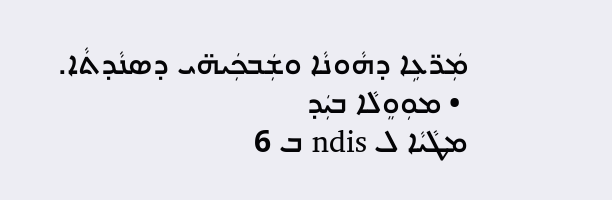ܡܲܪ̈ܥܹܐ ܕܗܵܘܢܵܐ ܘܫܲܒܟܲܝܗ̈ܝ ܕܣܢܵܕܬܵܐ.
 • ܡܘܼܘܸܠܵܐ ܒܝܲܕ
ܡܛܵܝܵܐ ܠ ndis ܒ 6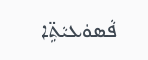ܦܵܣܘܿܥܝܵܬܹ̈ܐ